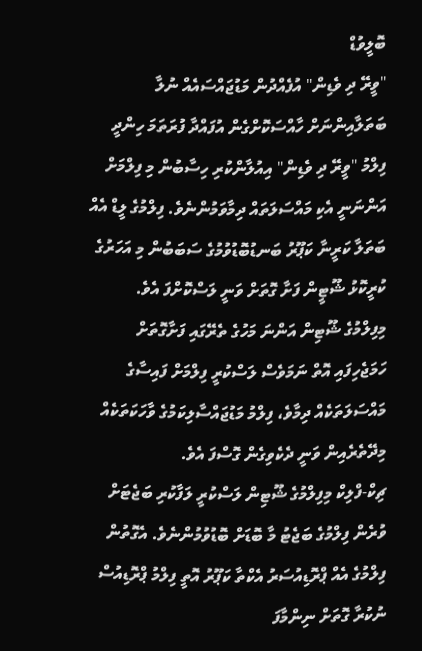ބޮލީވުޑް
"ވީރޭ ދި ވެޑިން" އުފެއްދުން މަޑުޖައްސައެއް ނުލާ
ބަތަލާއިންނަށް ހާއްސަކޮށްގެން އުފައްދާ ފުރަތަމަ ހިންދީ ފިލްމު "ވީރޭ ދި ވެޑިން" އިއުލާންކުރި ހިސާބުން މި ފިލްމަށް އަންނަނީ އެކި މައްސަލަތައް ދިމާވަމުންނެވެ. ފިލްމުގެ ލީޑް އެއް ބަތަލާ ކަރީނާ ކަޕޫރު ބަނޑުބޮޑުވުމުގެ ސަބަބުން މި އަހަރުގެ ކުރީކޮޅު ޝޫޓީން ފަށާ ގޮތަށް ވަނީ ލަސްކޮށްފަ އެވެ.
މިފިލްމުގެ ޝޫޓިން އަންނަ މަހުގެ ތެރޭގައި ފަށާގޮތަށް ހަމަޖެހިފައި އޮތް ނަމަވެސް ލަސްކުރީ ފިލްމަށް ފައިސާގެ މައްސަލަތަކެއް ދިމާވެ، ފިލްމު މަޑުޖައްސާލިކަމުގެ ވާހަކަތަކެއް މިދޭތެރެއިން ވަނީ ދެކެވިގެން ގޮސްފަ އެވެ.
ޗިކް-ފްލިކް މިފިލްމުގެ ޝޫޓިން ލަސްކުރީ ލަފާކުރި ބަޖެޓަށް ވުރެން ފިލްމުގެ ބަޖެޓު މާ ބޮޑަށް ބޮޑުވުމުންނެވެ. އެގޮތުން ފިލްމުގެ އެއް ޕްރޮޑިއުސަރު އެކްތާ ކަޕޫރު އޮތީ ފިލްމު ޕްރޮޑިއުސް ނުކުރާ ގޮތަށް ނިންމާފަ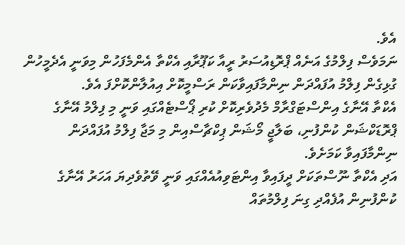އެވެ.
ނަމަވެސް ފިލްމުގެ އަނެއް ޕްރޮޑިއުސަރު ރީއާ ކަޕޫރާއި އެކްތާ އެންމެފަހުން މިވަނީ އެދެމީހުން ގުޅިގެން ފިލްމު އުފައްދަން ނިންމާފައިވާކަން ރަސްމީކޮށް އިއުލާންކޮށްފަ އެވެ.
އެކްތާ އޭނާގެ އިންސްޓަގްރާމް މެދުވެރިކޮށް ކުރި ޕޯސްޓެއްގައި ވަނީ މި ފިލްމު އޭނާގެ ޕްރޮޑަކްޝަން ކުންފުނި، ބަލާޖީ މޯޝަން ޕިކްޗާސްއިން މި މަޖާ ފިލްމު އުފައްދަން ނިންމާފައިވާ ކަމަށެވެ.
އަދި އެކްތާ ނޫސްތަކަށް ދީފައިވާ އިންޓަވިއުއެއްގައި ވަނީ ވޭތުވެދިޔަ އަހަރު އޭނާގެ ކުންފުނިން އުފެއްދި ގިނަ ފިލްމުތައް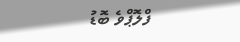ފްލޮޕްވެ ބޮޑު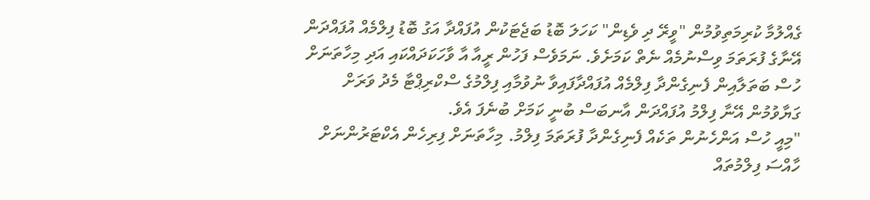ގެއްލުމާ ކުރިމަތިވުމުން "ވީރޭ ދި ވެޑިން" ކަހަލަ ބޮޑު ބަޖެޓަކުން އުފައްދާ އަގު ބޮޑު ފިލްމެއް އުފައްދަން އޭނާގެ ފުރަތަމަ ވިސްނުމެއް ނެތް ކަމަށެވެ. ނަމަވެސް ފަހުން ރީއާ އާ ވާހަކަދައްކައި އަދި މިހާތަނަށް ހުސް ބަތަލާއިން ފެނިގެންދާ ފިލްމެއް އުފައްދާފައިވާ ނުވުމާއި ފިލްމުގެ ސްކްރިޕްޓާ މެދު ވަރަށް ގަޔާވުމުން އޭނާ ފިލްމު އުފައްދަން އާނބަސް ބުނީ ކަމަށް ބުނެފަ އެވެ.
"މިއީ ހުސް އަންހެނުން ތަކެއް ފެނިގެންދާ ފުރަތަމަ ފިލްމު. މިހާތަނަށް ފިރިހެން އެކްޓަރުންނަށް ހާއްސަ ފިލްމުތައް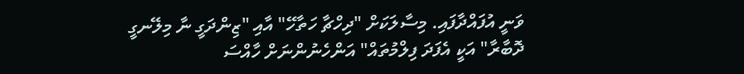ވަނީ އުފައްދާފައި. މިސާލަކަށް "ދިހްޗާ ހަތާހޭ" އާއި "ޒިންދަގީ ނާ މިލޭނގީ ދޮބާރާ" އަކީ އެފަދަ ފިލްމުތައް" އަންހެނުންނަށް ހާއްސަ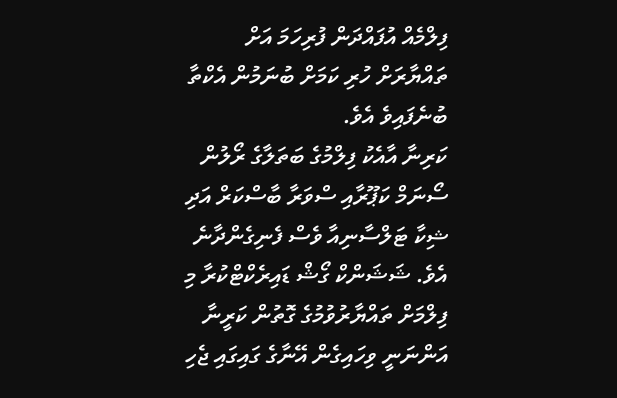ފިލްމެއް އުފައްދަން ފުރިހަމަ އަށް ތައްޔާރަށް ހުރި ކަމަށް ބުނަމުން އެކްތާ ބުނެފައިވެ އެވެ.
ކަރިނާ އާއެކު ފިލްމުގެ ބަތަލާގެ ރޯލުން ސޯނަމް ކަޕޫރާއި ސްވަރާ ބާސްކަރް އަދި ޝިކާ ޓަލްސާނިއާ ވެސް ފެނިގެންދާނެ އެވެ. ޝަޝަންކް ގޯޝް ޑައިރެކްޓްކުރާ މި ފިލްމަށް ތައްޔާރުވުމުގެ ގޮތުން ކަރީނާ އަންނަނީ ވިހައިގެން އޭނާގެ ގައިގައި ޖެހި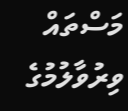މަސްތައް ވިރުވާލުމުގެ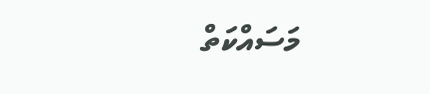މަސައްކަތް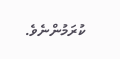ކުރަމުންނެވެ.